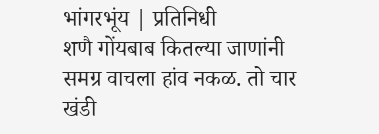भांगरभूंय | प्रतिनिधी
शणै गोंयबाब कितल्या जाणांनी समग्र वाचला हांव नकळ. तो चार खंडी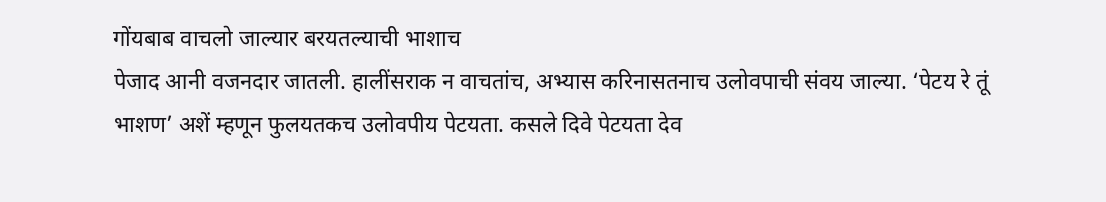गोंयबाब वाचलो जाल्यार बरयतल्याची भाशाच
पेजाद आनी वजनदार जातली. हालींसराक न वाचतांच, अभ्यास करिनासतनाच उलोवपाची संवय जाल्या. ‘पेटय रे तूं भाशण’ अशें म्हणून फुलयतकच उलोवपीय पेटयता. कसले दिवे पेटयता देव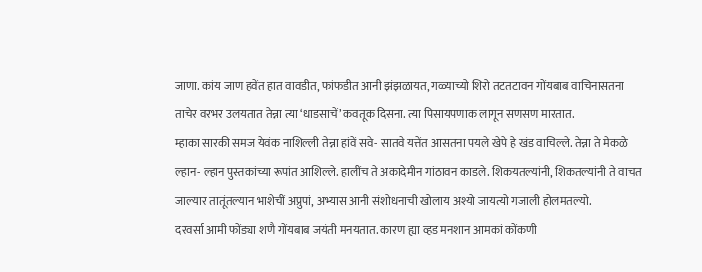जाणा. कांय जाण हवेंत हात वावडीत, फांफडीत आनी झंझळायत, गळ्याच्यो शिरो तटतटावन गोंयबाब वाचिनासतना ताचेर वरभर उलयतात तेन्ना त्या ‘धाडसाचें’ कवतूक दिसना. त्या पिसायपणाक लागून सणसण मारतात.
म्हाका सारकी समज येवंक नाशिल्ली तेन्ना हांवें सवे- सातवे यत्तेंत आसतना पयले खेपे हे खंड वाचिल्ले. तेन्ना ते मेकळे ल्हान- ल्हान पुस्तकांच्या रूपांत आशिल्ले. हालींच ते अकादेमीन गांठावन काडले. शिकयतल्यांनी, शिकतल्यांनी ते वाचत जाल्यार तातूंतल्यान भाशेचीं अप्रुपां, अभ्यास आनी संशोधनाची खोलाय अश्यो जायत्यो गजाली होलमतल्यो.
दरवर्सा आमी फोंड्या शणै गोंयबाब जयंती मनयतात. कारण ह्या व्हड मनशान आमकां कोंकणी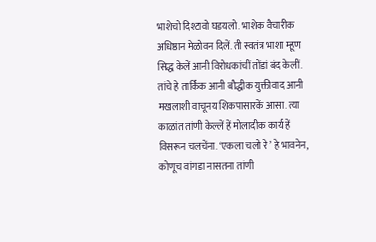भाशेचो दिश्टावो घडयलो. भाशेक वैचारीक अधिष्ठान मेळोवन दिलें. ती स्वतंत्र भाशा म्हूण सिद्ध केलें आनी विरोधकांचीं तोंडां बंद केलीं. तांचे हे तार्किक आनी बौद्धीक युक्तीवाद आनी मखलाशी वाचूनय शिकपासारकें आसा. त्या काळांत तांणी केल्लें हें मोलादीक कार्य हें विसरून चलचेंना. ‘एकला चलो रे’ हे भावनेन, कोणूच वांगडा नासतना तांणी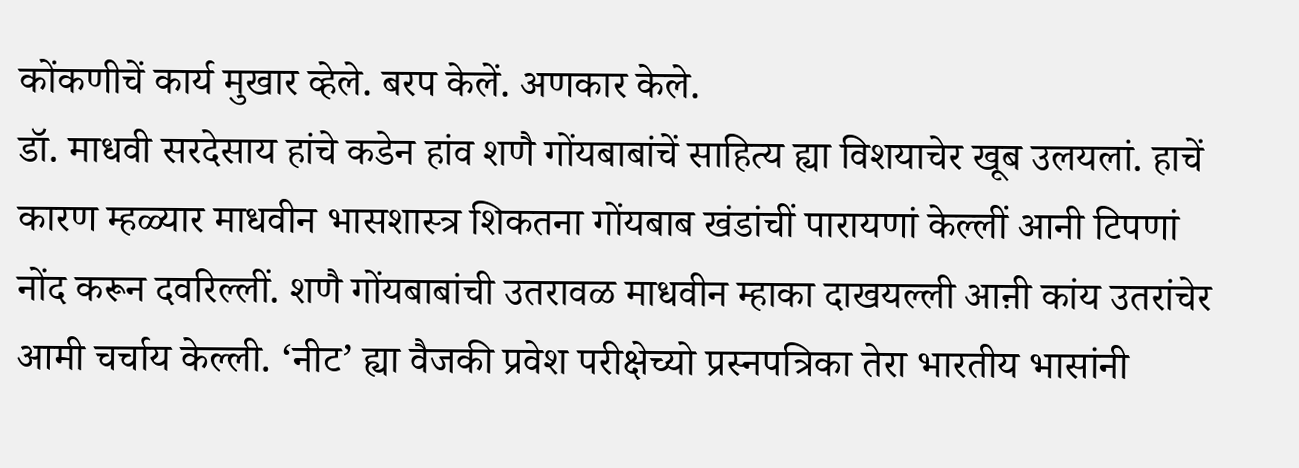कोंकणीचें कार्य मुखार व्हेले. बरप केलें. अणकार केले.
डॉ. माधवी सरदेसाय हांचे कडेन हांव शणै गोंयबाबांचें साहित्य ह्या विशयाचेर खूब उलयलां. हाचें कारण म्हळ्यार माधवीन भासशास्त्र शिकतना गोंयबाब खंडांचीं पारायणां केल्लीं आनी टिपणां नोंद करून दवरिल्लीं. शणै गोंयबाबांची उतरावळ माधवीन म्हाका दाखयल्ली आऩी कांय उतरांचेर आमी चर्चाय केल्ली. ‘नीट’ ह्या वैजकी प्रवेश परीक्षेच्यो प्रस्नपत्रिका तेरा भारतीय भासांनी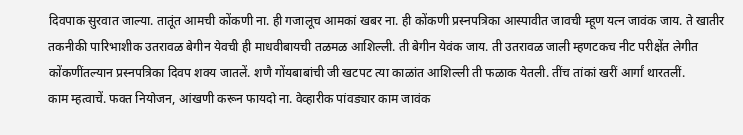दिवपाक सुरवात जाल्या. तातूंत आमची कोंकणी ना. ही गजालूच आमकां खबर ना. ही कोंकणी प्रस्नपत्रिका आस्पावीत जावची म्हूण यत्न जावंक जाय. ते खातीर तकनीकी पारिभाशीक उतरावळ बेगीन येवची ही माधवीबायची तळमळ आशिल्ली. ती बेगीन येवंक जाय. ती उतरावळ जाली म्हणटकच नीट परीक्षेंत लेगीत कोंकणींतल्यान प्रस्नपत्रिका दिवप शक्य जातलें. शणै गोंयबाबांची जी खटपट त्या काळांत आशिल्ली ती फळाक येतली. तींच तांकां खरीं आर्गां थारतलीं.
काम म्हत्वाचें. फक्त नियोजन, आंखणी करून फायदो ना. वेव्हारीक पांवड्यार काम जावंक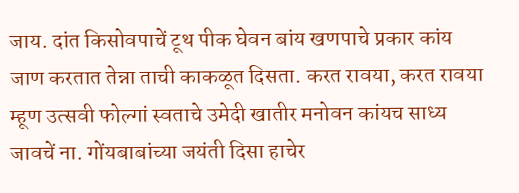जाय. दांत किसोवपाचें टूथ पीक घेवन बांय खणपाचे प्रकार कांय जाण करतात तेन्ना ताची काकळूत दिसता. करत रावया, करत रावया म्हूण उत्सवी फोल्गां स्वताचे उमेदी खातीर मनोवन कांयच साध्य जावचें ना. गोंयबाबांच्या जयंती दिसा हाचेर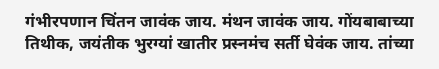गंभीरपणान चिंतन जावंक जाय. मंथन जावंक जाय. गोंयबाबाच्या तिथीक, जयंतीक भुरग्यां खातीर प्रस्नमंच सर्ती घेवंक जाय. तांच्या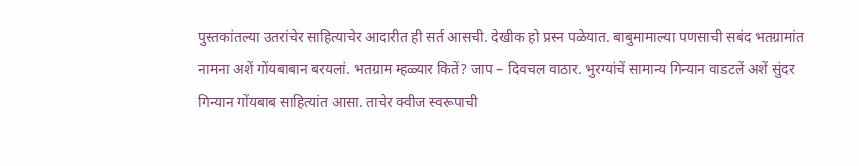पुस्तकांतल्या उतरांचेर साहित्याचेर आदारीत ही सर्त आसची. देखीक हो प्रस्न पळेयात. बाबुमामाल्या पणसाची सबंद भतग्रामांत नामना अशें गोंयबाबान बरयलां. भतग्राम म्हळ्यार कितें? जाप – दिवचल वाठार. भुरग्यांचें सामान्य गिन्यान वाडटलें अशें सुंदर गिन्यान गोंयबाब साहित्यांत आसा. ताचेर क्वीज स्वरूपाची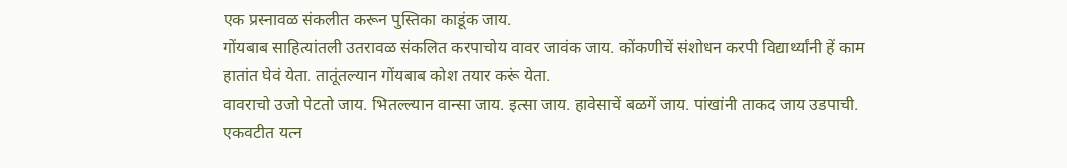एक प्रस्नावळ संकलीत करून पुस्तिका काडूंक जाय.
गोंयबाब साहित्यांतली उतरावळ संकलित करपाचोय वावर जावंक जाय. कोंकणीचें संशोधन करपी विद्यार्थ्यांनी हें काम हातांत घेवं येता. तातूंतल्यान गोंयबाब कोश तयार करूं येता.
वावराचो उजो पेटतो जाय. भितल्ल्यान वान्सा जाय. इत्सा जाय. हावेसाचें बळगें जाय. पांखांनी ताकद जाय उडपाची. एकवटीत यत्न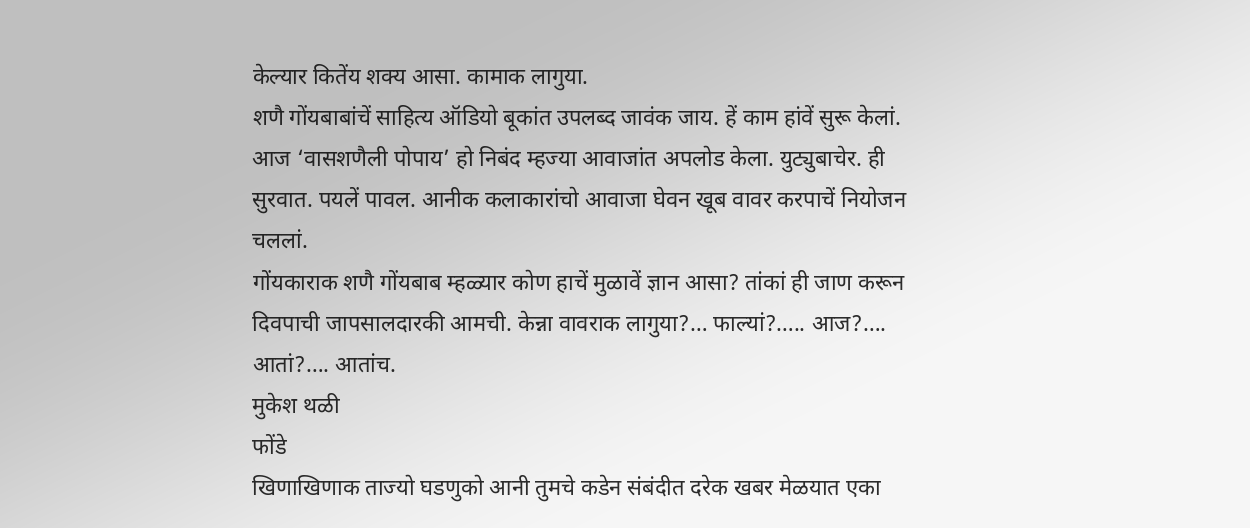केल्यार कितेंय शक्य आसा. कामाक लागुया.
शणै गोंयबाबांचें साहित्य ऑडियो बूकांत उपलब्द जावंक जाय. हें काम हांवें सुरू केलां. आज ‘वासशणैली पोपाय’ हो निबंद म्हज्या आवाजांत अपलोड केला. युट्युबाचेर. ही सुरवात. पयलें पावल. आनीक कलाकारांचो आवाजा घेवन खूब वावर करपाचें नियोजन चललां.
गोंयकाराक शणै गोंयबाब म्हळ्यार कोण हाचें मुळावें ज्ञान आसा? तांकां ही जाण करून दिवपाची जापसालदारकी आमची. केन्ना वावराक लागुया?… फाल्यां?….. आज?…. आतां?…. आतांच.
मुकेश थळी
फोंडे
खिणाखिणाक ताज्यो घडणुको आनी तुमचे कडेन संबंदीत दरेक खबर मेळयात एका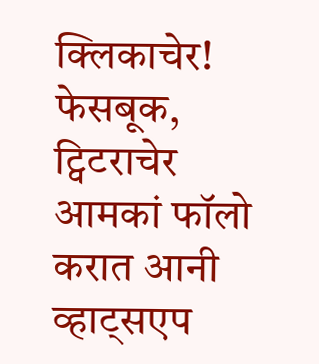क्लिकाचेर! फेसबूक, ट्विटराचेर आमकां फॉलो करात आनी व्हाट्सएप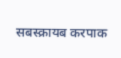सबस्क्रायब करपाक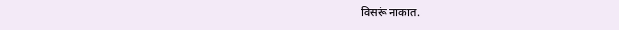विसरूं नाकात.